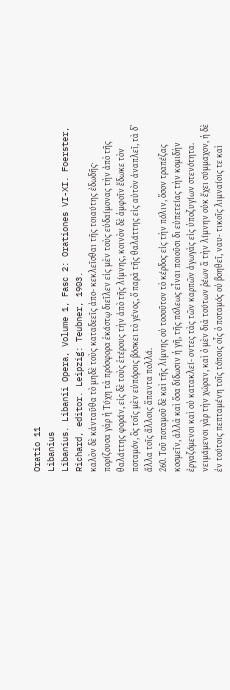Oratio 11
Libanius
Libanius. Libanii Opera, Volume 1, Fasc 2: Orationes VI-XI. Foerster, Richard, editor. Leipzig: Teubner, 1903.
καλὸν δὲ κἀνταῦθα τὸ μηδὲ τοὺς καταδεεῖς ἀπο- κεκλεῖσθαι τῆς τοιαύτης ἐδωδῆς· πορίζουσα γὰρ ἡ Τύχη τὰ πρόσφορα ἑκάστῳ διεῖλεν εἰς μὲν τοὺς εὐδαίμονας τὴν ἀπὸ τῆς θαλάττης φοράν, εἰς δὲ τοὺς ἑτέρους τὴν ἀπὸ τῆς λίμνης, κοινὸν δὲ ἁμφοῖν ἔδωκε τὸν ποταμόν, ὃς τοῖς μὲν εὐπόροις βόσκει τὸ γένος, ὅ παρὰ τῆς θαλάττης εἰς αὐτὸν ἀναπλεῖ, τὰ δ’ ἄλλα τοῖς ἄλλοις ἅπαντα πολλά.
260. Τοῦ ποταμοῦ δὲ καὶ τῆς λίμνης οὐ τοσοῦτον τὸ κέρδος εἰς τὴν πόλιν, ὅσον τραπέζας κοσμεῖν, ἀλλὰ καὶ ὅσα δίδωσιν ἡ γῆ, τῆς πόλεως εἶναι ποιοῦσι δι εὐπετείας τὴν κομιδὴν ἐργαζόμενοι καὶ οὐ κατακλεί- οντες τὰς τῶν καρπῶν ἀγωγὰς εἰς ὑποζυγίων στενότητα. νειμάμενοι γὰρ τὴν χώραν, καὶ ὁ μὲν διὰ τούτων ῥέων ἃ τὴν λίμνην οὐκ ἔχει σύμμαχον, ἡ δὲ ἐν τούτοις πεπταμένη τοῖς τόποις οἷς ὁ ποταμός οὐ βοηθεῖ, ναυ- τικοῖς λιμναίοις τε καὶ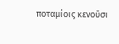ποταμίοις κενοῦσι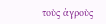τοὺς ἀγροὺς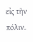εἰς τὴν πόλιν.